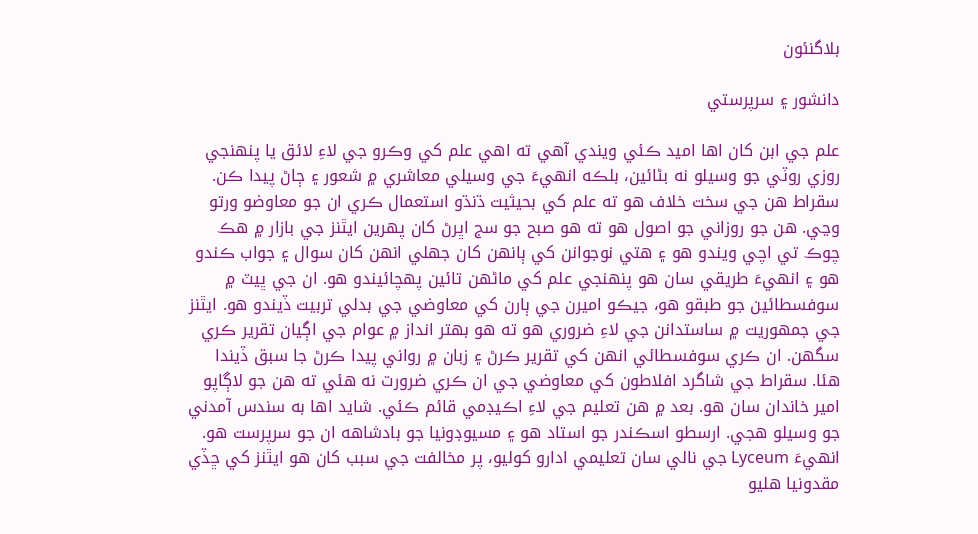بلاگنئون

دانشور ۽ سرپرستي

علم جي ابن کان اها اميد ڪئي ويندي آهي ته اهي علم کي وڪرو جي لاءِ لائق يا پنهنجي روزي روٽي جو وسيلو نه بڻائين، بلڪه انهيءَ جي وسيلي معاشري ۾ شعور ۽ ڄاڻ پيدا ڪن. سقراط هن جي سخت خلاف هو ته علم کي بحيثيت ڌنڌو استعمال ڪري ان جو معاوضو ورتو وڃي. هن جو روزاني جو اصول هو ته هو صبح جو سج اڀرڻ کان پهرين ايٿنز جي بازار ۾ هڪ چوڪ تي اچي ويندو هو ۽ هتي نوجوانن کي ٻانهن کان جهلي انهن کان سوال ۽ جواب ڪندو هو ۽ انهيءَ طريقي سان هو پنهنجي علم کي ماڻهن تائين پهچائيندو هو. ان جي ڀيٽ ۾ سوفسطائين جو طبقو هو، جيڪو اميرن جي ٻارن کي معاوضي جي بدلي تربيت ڏيندو هو. ايٿنز جي جمهوريت ۾ ساستدانن جي لاءِ ضروري هو ته هو بهتر انداز ۾ عوام جي اڳيان تقرير ڪري سگهن. ان ڪري سوفسطائي انهن کي تقرير ڪرڻ ۽ زبان ۾ رواني پيدا ڪرڻ جا سبق ڏيندا هئا. سقراط جي شاگرد افلاطون کي معاوضي جي ان ڪري ضرورت نه هئي ته هن جو لاڳاپو امير خاندان سان هو. بعد ۾ هن تعليم جي لاءِ اڪيڊمي قائم ڪئي. شايد اها به سندس آمدني جو وسيلو هجي. ارسطو اسڪندر جو استاد هو ۽ مسيوڊونيا جو بادشاهه ان جو سرپرست هو. انهيءَ Lyceum جي نالي سان تعليمي ادارو کوليو، پر مخالفت جي سبب کان هو ايٿنز کي ڇڏي مقدونيا هليو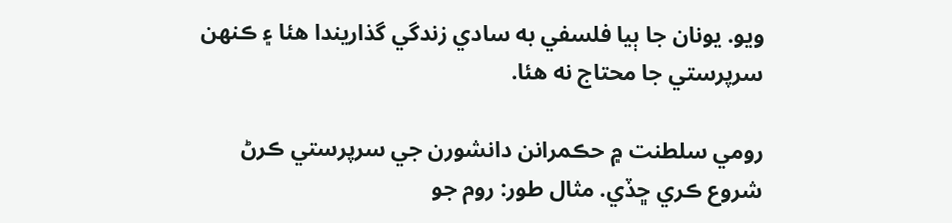ويو. يونان جا ٻيا فلسفي به سادي زندگي گذاريندا هئا ۽ ڪنهن سرپرستي جا محتاج نه هئا.

رومي سلطنت ۾ حڪمرانن دانشورن جي سرپرستي ڪرڻ شروع ڪري ڇڏي. مثال طور: روم جو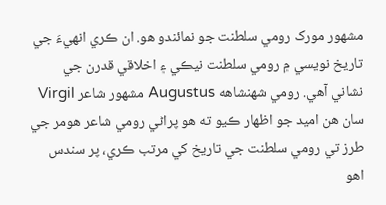مشهور مورک رومي سلطنت جو نمائندو هو. ان ڪري انهيءَ جي تاريخ نويسي ۾ رومي سلطنت نيڪي ۽ اخلاقي قدرن جي نشاني آهي. رومي شهنشاھه Augustus مشهور شاعر Virgil سان هن اميد جو اظهار ڪيو ته هو پراڻي رومي شاعر هومر جي طرز تي رومي سلطنت جي تاريخ کي مرتب ڪري، پر سندس اهو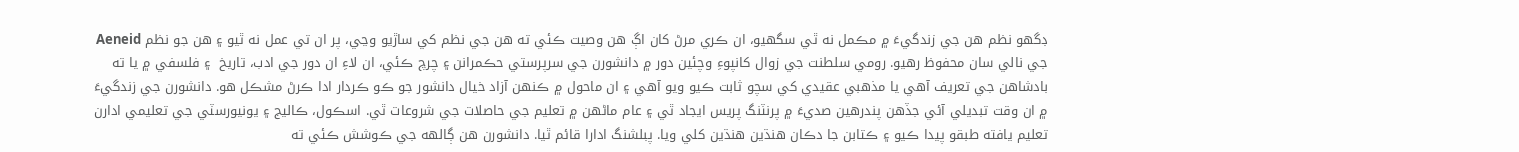ڊگهو نظم هن جي زندگيءَ ۾ مڪمل نه ٿي سگهيو، ان ڪري مرڻ کان اڳ هن وصيت ڪئي ته هن جي نظم کي ساڙيو وڃي، پر ان تي عمل نه ٿيو ۽ هن جو نظم Aeneid جي نالي سان محفوظ رهيو. رومي سلطنت جي زوال کانپوءِ وچئين دور ۾ دانشورن جي سرپرستي حڪمرانن ۽ چرچ ڪئي، ان لاءِ ان دور جي ادب، تاريخ  ۽ فلسفي ۾ يا ته بادشاهن جي تعريف آهي يا مذهبي عقيدي کي سچو ثابت ڪيو ويو آهي ۽ ان ماحول ۾ ڪنهن آزاد خيال دانشور جو ڪو ڪردار ادا ڪرڻ مشڪل هو. دانشورن جي زندگيءَ ۾ ان وقت تبديلي آئي جڏهن پندرهين صديءَ ۾ پرنٽنگ پريس ايجاد ٿي ۽ عام ماڻهن ۾ تعليم جي حاصلات جي شروعات ٿي. اسڪول، ڪاليج ۽ يونيورسٽي جي تعليمي ادارن تعليم يافته طبقو پيدا ڪيو ۽ ڪتابن جا دڪان هنڌين هنڌين کلي ويا. پبلشنگ ادارا قائم ٿيا. دانشورن هن ڳالھه جي ڪوشش ڪئي ته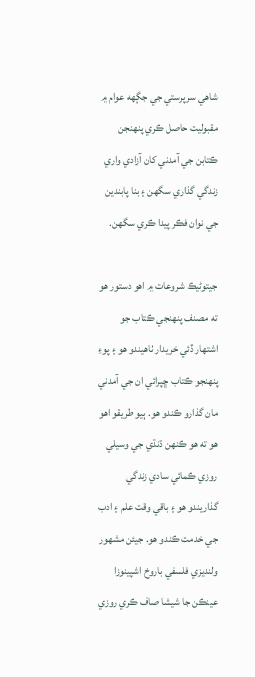شاهي سرپرستي جي جڳھه عوام ۾ مقبوليت حاصل ڪري پنهنجن ڪتابن جي آمدني کان آزادي واري زندگي گذاري سگهن ۽ بنا پابندين جي نوان فڪر پيدا ڪري سگهن.

جيتوڻيڪ شروعات ۾ اهو دستور هو ته مصنف پنهنجي ڪتاب جو اشتهار ڏئي خريدار ٺاهيندو هو ۽ پوءِ پنهنجو ڪتاب ڇپرائي ان جي آمدني مان گذارو ڪندو هو. ٻيو طريقو اهو هو ته هو ڪنهن ڌنڌي جي وسيلي روزي ڪمائي سادي زندگي گذاريندو هو ۽ باقي وقت علم ۽ ادب جي خدمت ڪندو هو. جيئن مشهور ولنديزي فلسفي باروخ اشپينوزا عينڪن جا شيشا صاف ڪري روزي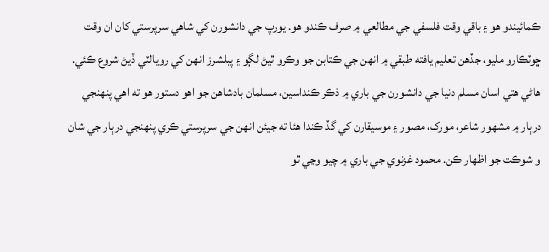ڪمائيندو هو ۽ باقي وقت فلسفي جي مطالعي ۾ صرف ڪندو هو. يورپ جي دانشورن کي شاهي سرپرستي کان ان وقت ڇوٽڪارو مليو، جڏهن تعليم يافته طبقي ۾ انهن جي ڪتابن جو وڪرو ٿيڻ لڳو ۽ پبلشرز انهن کي رويالٽي ڏيڻ شروع ڪئي. هاڻي هتي اسان مسلم دنيا جي دانشورن جي باري ۾ ذڪر ڪنداسين، مسلمان بادشاهن جو اهو دستور هو ته اهي پنهنجي درٻار ۾ مشهور شاعر، مورک، مصور ۽ موسيقارن کي گڏ ڪندا هئا ته جيئن انهن جي سرپرستي ڪري پنهنجي درٻار جي شان و شوڪت جو اظهار ڪن. محمود غزنوي جي باري ۾ چيو وڃي ٿو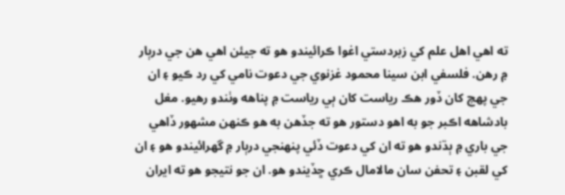ته اهي اهل علم کي زبردستي اغوا ڪرائيندو هو ته جيئن اهي هن جي درٻار ۾ رهن. فلسفي ابن سينا محمود غزنوي جي دعوت نامي کي رد ڪيو ۽ ان جي پهچ کان ڏور هڪ رياست کان ٻي رياست ۾ پناھه وٺندو رهيو. مغل بادشاھه اڪبر جو به اهو دستور هو ته جڏهن به هو ڪنهن مشهور ڏاهي جي باري ۾ ٻڌندو هو ته ان کي دعوت ڏئي پنهنجي درٻار ۾ گهرائيندو هو ۽ ان کي لقبن ۽ تحفن سان مالامال ڪري ڇڏيندو هو. ان جو نتيجو هو ته ايران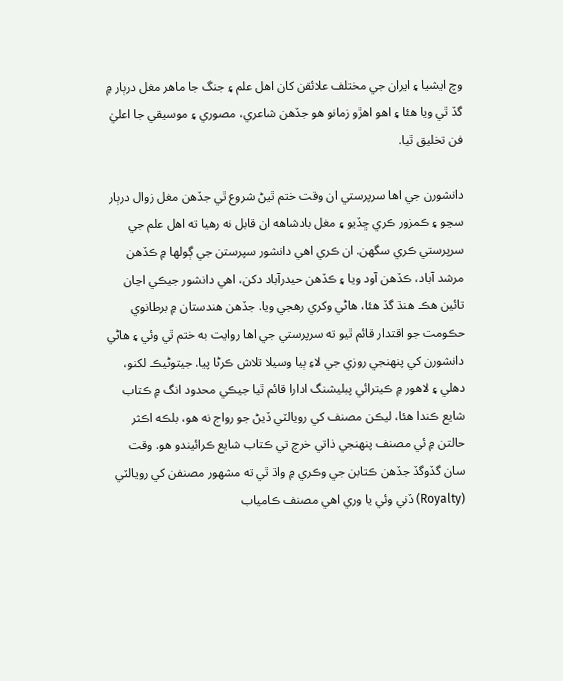وچ ايشيا ۽ ايران جي مختلف علائقن کان اهل علم ۽ جنگ جا ماهر مغل درٻار ۾ گڏ ٿي ويا هئا ۽ اهو اهڙو زمانو هو جڏهن شاعري، مصوري ۽ موسيقي جا اعليٰ فن تخليق ٿيا.

دانشورن جي اها سرپرستي ان وقت ختم ٿيڻ شروع ٿي جڏهن مغل زوال درٻار سڃو ۽ ڪمزور ڪري ڇڏيو ۽ مغل بادشاھه ان قابل نه رهيا ته اهل علم جي سرپرستي ڪري سگهن. ان ڪري اهي دانشور سپرستن جي ڳولها ۾ ڪڏهن مرشد آباد، ڪڏهن آود ويا ۽ ڪڏهن حيدرآباد دکن، اهي دانشور جيڪي اڃان تائين هڪ هنڌ گڏ هئا، هاڻي وکري رهجي ويا. جڏهن هندستان ۾ برطانوي حڪومت جو اقتدار قائم ٿيو ته سرپرستي جي اها روايت به ختم ٿي وئي ۽ هاڻي دانشورن کي پنهنجي روزي جي لاءِ ٻيا وسيلا تلاش ڪرڻا پيا. جيتوڻيڪ لکنو، دهلي ۽ لاهور ۾ ڪيترائي پبليشنگ ادارا قائم ٿيا جيڪي محدود انگ ۾ ڪتاب شايع ڪندا هئا، ليڪن مصنف کي رويالٽي ڏيڻ جو رواج نه هو، بلڪه اڪثر حالتن ۾ ئي مصنف پنهنجي ذاتي خرچ تي ڪتاب شايع ڪرائيندو هو. وقت سان گڏوگڏ جڏهن ڪتابن جي وڪري ۾ واڌ ٿي ته مشهور مصنفن کي رويالٽي (Royalty) ڏني وئي يا وري اهي مصنف ڪامياب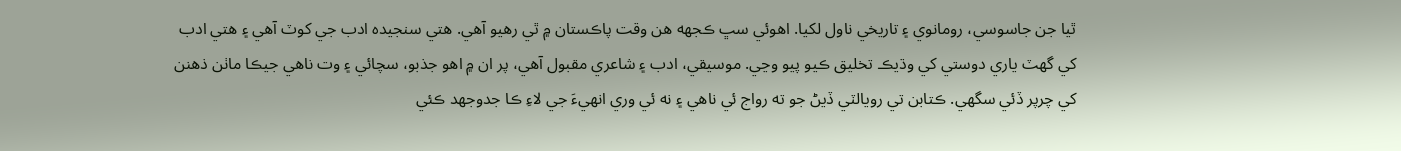ٿيا جن جاسوسي، رومانوي ۽ تاريخي ناول لکيا. اهوئي سڀ ڪجھه هن وقت پاڪستان ۾ ٿي رهيو آهي. هتي سنجيده ادب جي کوٽ آهي ۽ هتي ادب کي گهٽ ياري دوستي کي وڌيڪ تخليق ڪيو پيو وڃي. موسيقي، ادب ۽ شاعري مقبول آهي، پر ان ۾ اهو جذبو، سچائي ۽ وت ناهي جيڪا ماٺن ذهنن کي چرپر ڏئي سگهي. ڪتابن تي رويالٽي ڏيڻ جو ته رواج ئي ناهي ۽ نه ئي وري انهيءَ جي لاءِ ڪا جدوجهد ڪئي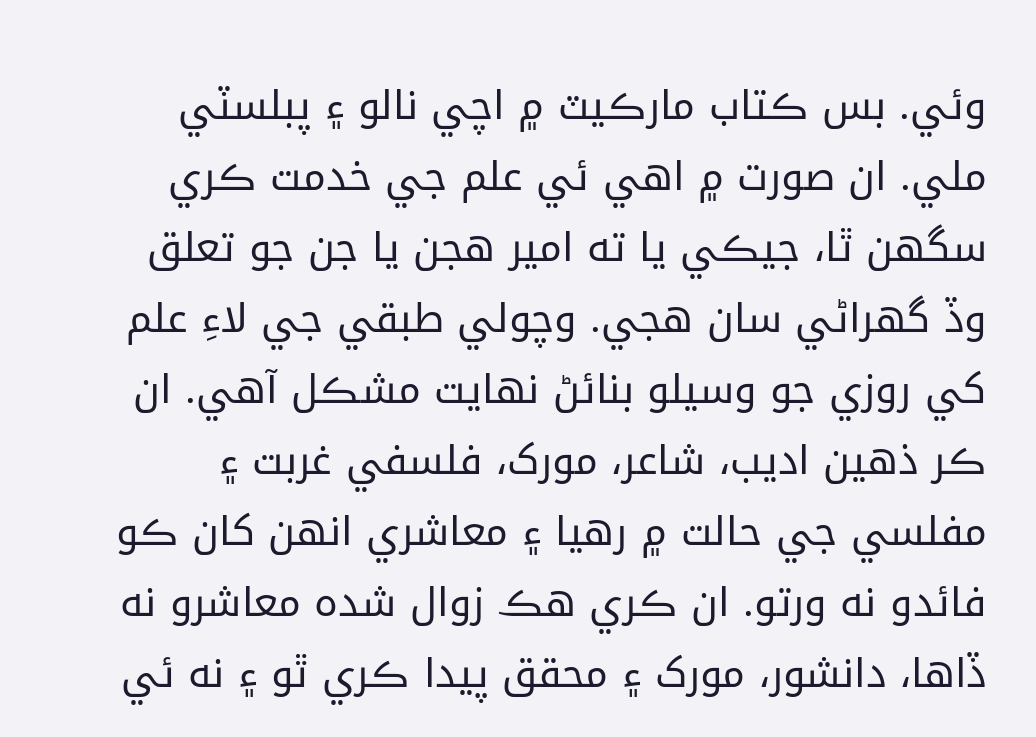وئي. بس ڪتاب مارڪيٽ ۾ اچي نالو ۽ پبلسٽي ملي. ان صورت ۾ اهي ئي علم جي خدمت ڪري سگهن ٿا، جيڪي يا ته امير هجن يا جن جو تعلق وڏ گهراڻي سان هجي. وچولي طبقي جي لاءِ علم کي روزي جو وسيلو بنائڻ نهايت مشڪل آهي. ان ڪر ذهين اديب، شاعر، مورک، فلسفي غربت ۽ مفلسي جي حالت ۾ رهيا ۽ معاشري انهن کان ڪو فائدو نه ورتو. ان ڪري هڪ زوال شده معاشرو نه ڏاها، دانشور، مورک ۽ محقق پيدا ڪري ٿو ۽ نه ئي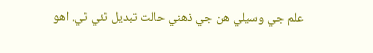علم جي وسيلي هن جي ذهني حالت تبديل ٿئي ٿي. اهو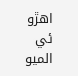اهڙو ئي الميو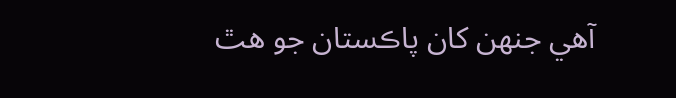آهي جنهن کان پاڪستان جو هٿ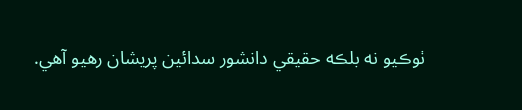ٺوڪيو نه بلڪه حقيقي دانشور سدائين پريشان رهيو آهي.